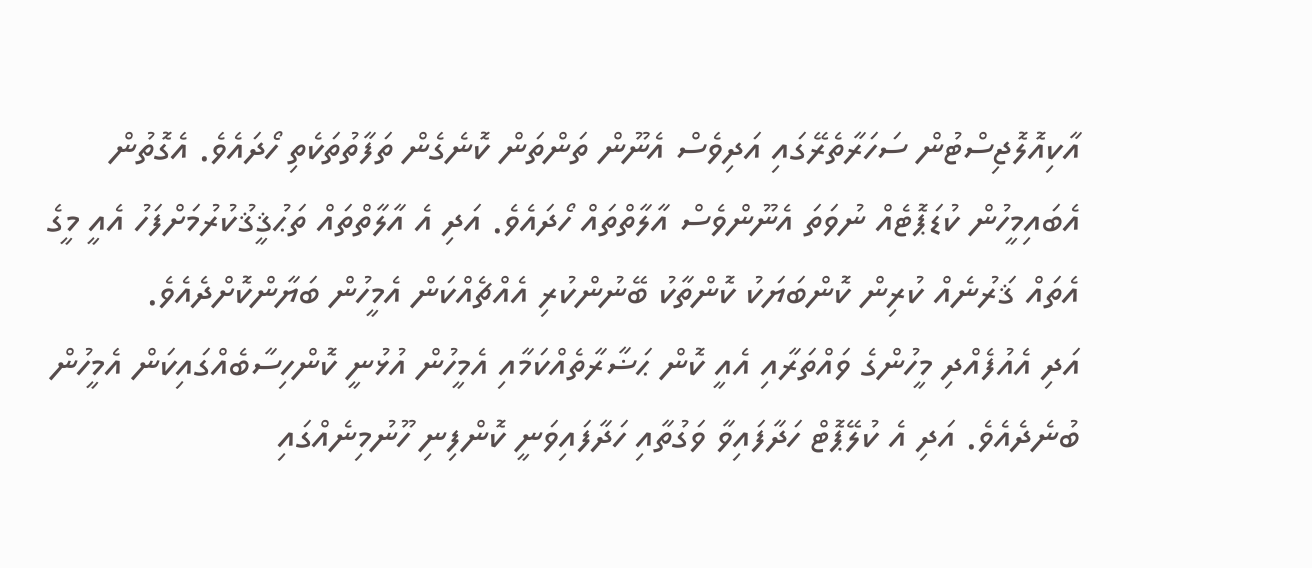އާކިއޮލޮޖިސްޓުން ސަހަރާތެރޭގައި އަދިވެސް އެނޫން ތަންތަން ކޮނެގެން ތަފާތުތަކެތި ހޯދައެވެ. އެގޮތުން އެބައިމީހުން ކުޑަޕޮޓެއް ނުވަތަ އެނޫންވެސް އާލާތްތައް ހޯދައެވެ. އަދި އެ އާލާތްތައް ތަޙުޤީޤުކުރުމަށްފަހު އެއީ މީގެ އެތައް ޤަރުނެއް ކުރިން ކޮންބަޔަކު ކޮންތާކު ބޭނުންކުރި އެއްޗެއްކަން އެމީހުން ބަޔާންކޮށްދެއެވެ.
އަދި އެއުފެއްދި މީހުންގެ ވައްތަރާއި އެއީ ކޮން ޙަޟާރާތެއްކަމާއި އެމީހުން އުޅުނީ ކޮންހިސާބެއްގައިކަން އެމީހުން ބުނެދެއެވެ. އަދި އެ ކުލޭޕޮޓް ހަދާފައިވާ ވަގުތާއި ހަދާފައިވަނީ ކޮންފިނި ހޫނުމިނެއްގައި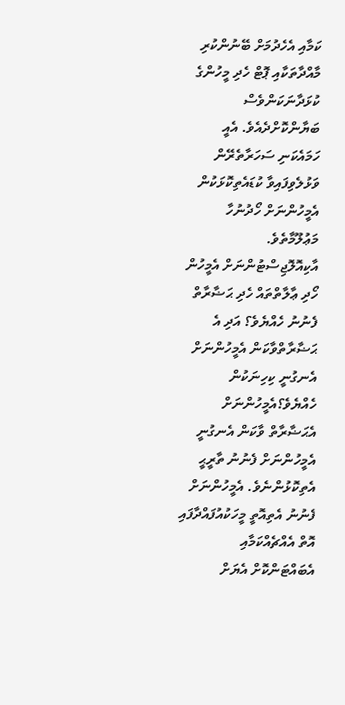ކަމާއި އެހެދުމަށް ބޭނުންކުރި މާއްދާތަކާއި ޕޮޓް ހެދި މީހުންގެ ކުޅަދާނަކަންވެސް ބަޔާންކޮށްދެއެވެ. އެއީ ހަމައެކަނި ސަހަރާތެރޭން ވަޅުލެވިފައިވާ ކުޑައެތިކޮޅަކުން އެމީހުންނަށް ހޯދުނުހާ މަޢުލޫމާތެވެ.
އާކިއޮލޮޖިސްޓުންނަށް އެމީހުން ހޯދި ޢާލާތްތައް ހެދި ޙަޟާރާތް ފެނުނު ހެއްޔެވެ؟ އަދި އެ ޙަޟާރާތްވާކަން އެމީހުންނަށް އެނގުނީ ކިހިނަކުން ހެއްޔެވެ؟އެމީހުންނަށް އެޙަޟާރާތް ވާކަން އެނގުނީ އެމީހުންނަށް ފެނުނު ތާރީޙީ އެތިކޮޅުންނެވެ. އެމީހުންނަށް ފެނުނު އެތިއޮތީ މީހަކުއުފައްދާފައި އޮތް އެއްޗެއްކަމާއި އެބައްޓަންކޮށް އެޔަށް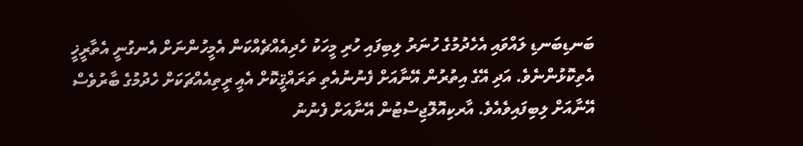ބަނޑިބަނޑި ލައްވައި އެހެދުމުގެ ހުނަރު ލިބިފައި ހުރި މީހަކު ހެދިއެއްޗެއްކަން އެމީހުންނަށް އެނގުނީ އެތާރީޚީ އެތިކޮޅުންނެވެ. އަދި އޭގެ އިތުރުން އޭނާއަށް ފެނުނުއެތި ތަރައްޤީކޮށް އެއީ ރީތިއެއްޗަކަށް ހެދުމުގެ ބާރުވެސް އޭނާއަށް ލިބިފައިވެއެވެ. އާރކިއޮލޮޖިސްޓުން އޭނާއަށް ފެނުނު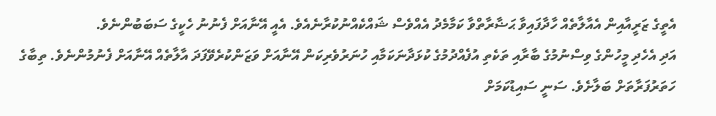އެތީގެ ޒަރީއާއިން އެއާލާތެއް ހާދާފައިވާ ޙަޟާރާތްވާ ކަމާމެދު އެއްވެސް ޝައްކެއްނުކުރާނެއެވެ. އެއީ އޭނާއަށް ފެނުނު ހެކީގެ ސަބަބުންނެވެ.
އަދި އެހެދި މީހުންގެ ވިސްނުމުގެ ބާރާއި ތަކެތި އުފެއްދުމުގެ ކުޅަދާނަކަމާއި ހުނަރުވެރިކަން އޭނާއަށް ވަޒަންކުރެވޭފަދަ އާލާތެއް އޭނާއަށް ފެނުމުންނެވެ. ތިބާގެ ހަތަރުފަރާތަށް ބަލާށެވެ. ސަނީ ސައިޑުކަމަށް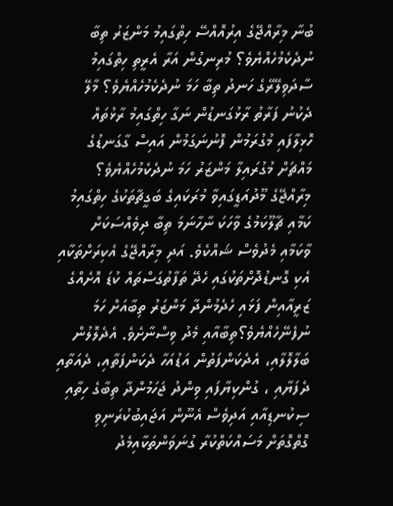ބުނާ މިރާއްޖޭގެ އިރުއޮއްސޭ ހިތްގައިމު މަންޒަރު ތިބާ ނުދެކެމުހެއްޔެވެ؟ މުރިނގުން އަރާ އެރީތި ހިތްގައިމު ސާދަވިލޭރޭގެ ހަނދު ތިބާ ހަމަ ނުދެކެމުހެއްޔެވެ؟ މާލޭ ދެކުނު ފަރާތު ރާޅުގަނޑުން ނަގާ ހިތްގައިމު ރާޅުތައް ހޮޅިލާފައި މުގުރަމުން ފޮނުނަގަމުން އައިސް ގާގަނޑުގެ މައްޗަށް މުގުރައިލާ މަންޒަރު ހަމަ ނުދެކެމުހެއްޔެވެ؟ މިރާއްޖޭގެ މޫދުއަޑީގައިވާ މުރަކައިގެ ބަގީޗާތަކުގެ ހިތްގައިމު ކަމާއި ޗާލޫކަމުގެ ވާހަކަ ނާހާނަމަ ތިބާ ދިވެއްސަކަށް ވާކަމާއި މެދުވެސް ޝައްކެވެ. އަދި މިރާއްޖޭގެ އެކިރަށްތަކާއި އެކި ގޮނޑުދޮށްތަކުގައި ހެދޭ ތަފާތުގަސްތައް ކުޑަ އޮށެއްގެ ޒަރީއާއިން ފަޅައި ހެދެމުންދާ މަންޒަރު ތިބާއަށް ހަމަ ނުފެނޭހެއްޔެވެ؟ތިބާއާއި މެދު ވިސްނާށެވެ. އެދެލޮލުން ބަލާލޮލާއި، އެދެކަންފަތުން އަޑުއަހާ ދެކަންފަތާއި، ދެއަތާއި ދެފަޔާއި ، ގުންކިޔާފައި ވިންދު ޖަހަމުންދާ ތިބާގެ ހިތާއި ސިކުނޑިއާއި އަދިވެސް އެނޫން އަޖައިބުކުރަނިވި ގޮތްގޮތަށް މަސައްކަތްކުރާ ގުނަވަންތަކާއިމެދު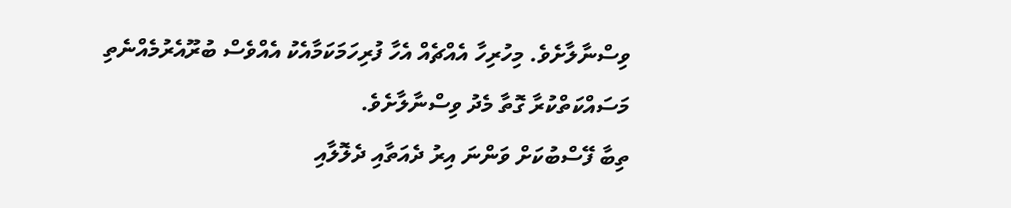ވިސްނާލާށެވެ. މިހުރިހާ އެއްޗެއް އެހާ ފުރިހަމަކަމާއެކު އެއްވެސް ބުރޫއެރުމެއްނެތި މަސައްކަތްކުރާ ގޮތާ މެދު ވިސްނާލާށެވެ.
ތިބާ ފޭސްބުކަށް ވަންނަ އިރު ދެއަތާއި ދެލޮލާއި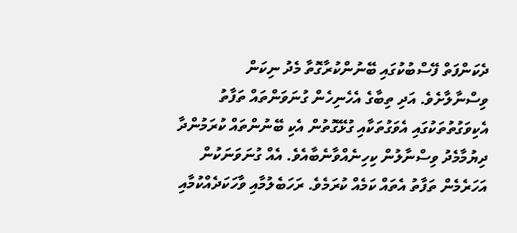ދެކަންފަތް ފޭސްބުކުގައި ބޭނުންކުރާގޮތާ މެދު ނިކަން ވިސްނާލާށެވެ. އަދި ތިބާގެ އެހެނިހެން ގުނަވަންތައް ތަފާތު އެކިވަގުތުތަކުގައި އެވަގުތަކާއި ގުޅޭގޮތުން އެކި ބޭނުންތައް ކުރަމުންދާ ދިޔުމާމެދު ވިސްނާލުން ކިހިނެއްވާނެބާއެވެ. އެއް ގުނަވަނަކުން އަހަރެމެން ތަފާތު އެތައް ކަމެއް ކުރަމެވެ. ރަހަބެލުމާއި ވާހަކަދެއްކުމާއި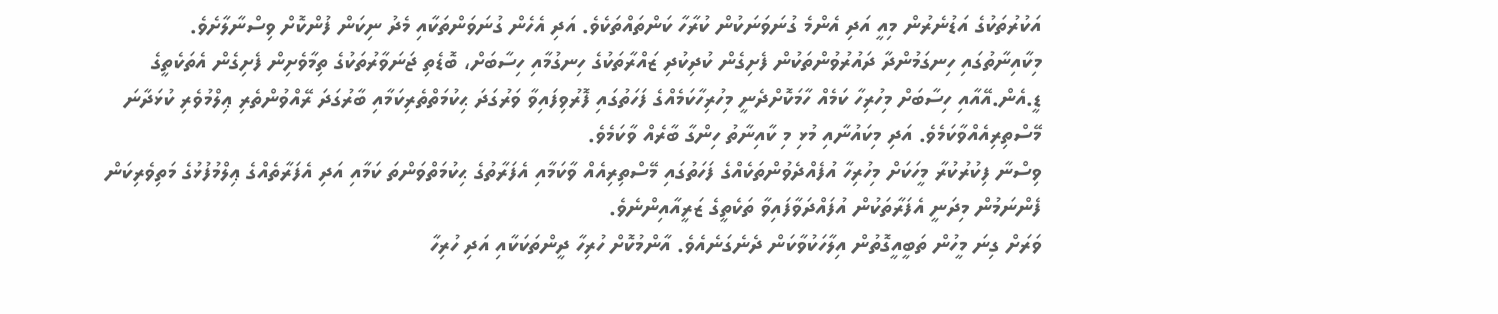އަކުރުތަކުގެ އަޑުނެރުން މިއީ އަދި އެންމެ ގުނަވަނަކުން ކުރާހާ ކަންތައްތަކެވެ. އަދި އެހެން ގުނަވަންތަކާއި މެދު ނިކަން ފުންކޮށް ވިސްނާލާށެވެ.
މިކާއިނާތުގައި ހިނގަމުންދާ ދައުރުވުންތަކުން ފެށިގެން ކުދިކުދި ޒައްރާތަކުގެ ހިނގުމާއި ހިސާބަށް، ބޮޑެތި ޖަނަވާރުތަކުގެ ތިމާވެށިން ފެށިގެން އެތަކެތީގެ ޑީ.އެން.އޭއާއި ހިސާބަށް މިހުރިހާ ކަމެއް ހާމަކޮށްދެނީ މިހުރިހާކަމެއްގެ ފަހަތުގައި ފޮރުވިފައިވާ ވަރުގަދަ ޙިކުމަތްތެރިކަމާއި ބާރުގަދަ ރޭއްވުންތެރި ޢިލްމުވެރި ކުޅަދާނަ މޭސްތިރިއެއްވާކަމެވެ. އަދި މިކައުނާއި މުޅި މި ކާއިނާތު ހިންގާ ބާރެއް ވާކަމެވެ.
ވިސްނާ ފިކުރުކުރާ މީހަކަށް މިހުރިހާ އުފެއްދެވުންތަކެއްގެ ފަހަތުގައި މޭސްތިރިއެއް ވާކަމާއި އެފަރާތުގެ ޙިކުމަތްވަންތަ ކަމާއި އަދި އެފަރާތެއްގެ ޢިލްމުފުޅުގެ މަތިވެރިކަން ފެންނަމުން މިދަނީ އެފަރާތަކުން އުފައްދަވާފައިވާ ތަކެތީގެ ޒަރީއާއިންނެވެ.
ވަރަށް ގިނަ މީހުން ތަބީއީގޮތުން އިލާހަކުވާކަން ދެނެގަނެއެވެ. އާންމުކޮށް ހުރިހާ ދީންތަކަކާއި އަދި ހުރިހާ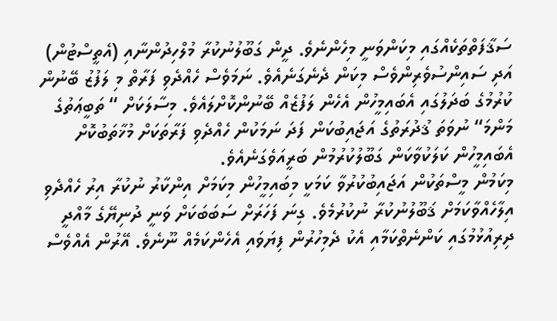ސަޤާފަތްތަކެއްގައި މިކަންވަނީ މިހެންނެވެ. ދީން ގަބޫލުނުކުރާ މުލްހިދުންނާއި (އެތީސްޓުން) އަދި ސައިންސުވެރިންވެސް މިކަން ދެނެގަނެއެވެ. ނަމަވެސް ހެއްދެވި ފަރާތް މި ލަފުޒު ބޭނުން ކުރުމުގެ ބަދަލުގައި އެބައިމީހުން އެހެން ލަފުޒެއް ބޭނުންކޮށްލައެވެ. މިސާލަކަށް “ ތަބީޢަތުގެ މަންމަ“ ނުވަތަ ޤުދުރަތުގެ އަޖައިބުކަން ފަދަ ނަމަކުން ހެއްދެވި ފަރާތަކަށް މުޚާތަބުކޮށް އެބައިމީހުން ކަލަކުވާކަން ގަބޫލުކުރުމުން ބަރީއަވެގަނެއެވެ.
މިކަމުން މީސްތަކުން އަޖައިބުކުރުވާ ކަމަކީ މިބައިމީހުން މިކަމަށް އިންކާރު ނުކުރާ އިރު ހެއްދެވި އިލާހެއްވާކަމަށް ޤަބޫލުނުކުރާ ނުކުރުމެވެ. ގިނަ ފަހަރަށް ސަބަބަކަށް ވަނީ ދުނިޔޭގެ މާއްދީ ދިރިއުޅުމުގައި ކަންނެތްކަމާއި އެކު ދެމިހުރުން ފިޔަވައި އެހެންކަމެއް ނޫނެވެ. އޭރުން އެއްވެސް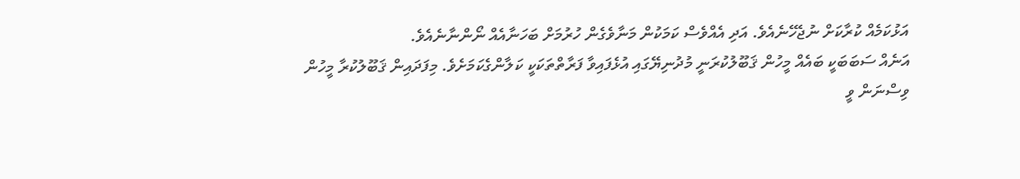އަޅުކަމެއް ކުރާކަށް ނުޖެހޭނެއެވެ. އަދި އެއްވެސް ކަމަކުން މަނާވެގެން ހުރުމަށް ބަހަނާއެއް ނޯންނާނެއެވެ.
އަނެއް ސަބަބަކީ ބައެއް މީހުން ޤަބޫލުކުރަނީ މުދުނިޔޭގައި އުޅެފައިވާ ފަރާތްތަކަކީ ކަލާންގެކަމަށެވެ. މިފަދައިން ޤަބޫލުކުރާ މީހުން ވިސްނަން ވީ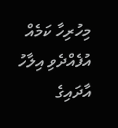މިހުރިހާ ކަމެއް އުފެއްދެވި އިލާހު އާދައިގެ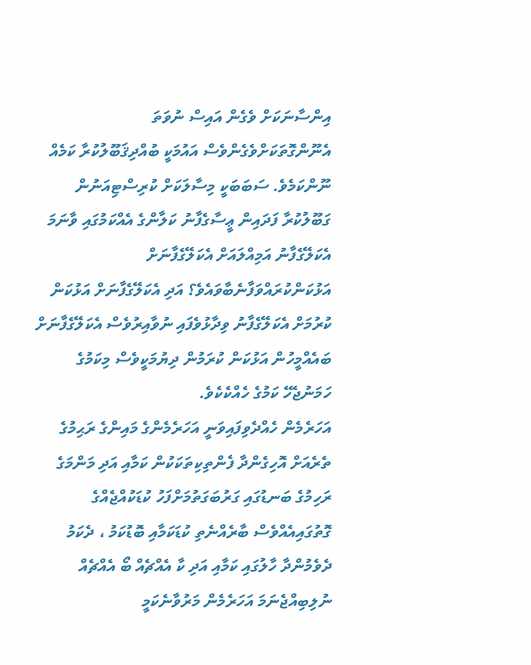އިންސާނަކަށް ވެގެން އައިސް ނުވަތަ އެނޫންގޮތަކަށްވެގެންވެސް އައުމަކީ ބުއްދިޤަބޫލުކުރާ ކަމެއް ނޫންކަމެވެ. ސަބަބަކީ މިސާލަކަށް ކުރިސްޓިއަނުން ގަބޫލުކުރާ ފަދައިން ޢީސާގެފާނު ކަލާންގެ އެއްކަމުގައި ވާނަމަ އެކަލޭގެފާނު އަމިއްލައަށް އެކަލޭގެފާނަށް އަޅުކަންކުރައްވަފާނެބާވައެވެ؟ އަދި އެކަލޭގެފާނަށް އަޅުކަން ކުރުމަށް އެކަލޭގެފާނު ވިދާޅުވެފައި ނުވާއިރުވެސް އެކަލޭގެފާނަށް ބައެއްމީހުން އަޅުކަން ކުރަމުން ދިޔުމަކީވެސް މިކަމުގެ ހަމަނުޖެހޭ ކަމުގެ ހެއްކެކެވެ.
އަހަރެމެން ހެއްދެވިފައިވަނީ އަހަރެމެންގެ މައިންގެ ރަޙިމުގެ ތެރެއަށް އޮހިގެންދާ ފެންތިކިތަކަކުން ކަމާއި އަދި މަންމަގެ ރަހިމުގެ ބަނޑުގައި ގަރުބަގަތުމަށްފަހު ކުޑަކުއްޖެއްގެ ގޮތުގައިއެއްވެސް ބާރެއްނެތި ކުޑަކަމާއި ބޮޑުކަމު ، ދެކަމު ދެވެމުންދާ ހާލުގައި ކަމާއި އަދި ކާ އެއްޗެއް ބޯ އެއްޗެއް ނުލިބިއްޖެނަމަ އަހަރެމެން މަރުވާނެކަމީ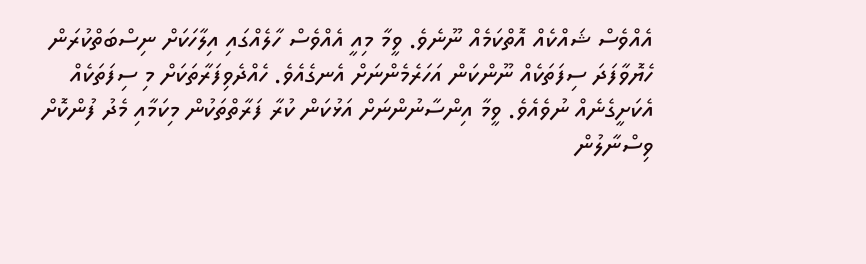އެއްވެސް ޝައްކެއް އޮތްކަމެއް ނޫނެވެ. ވީމާ މިއީ އެއްވެސް ހާލެއްގައި އިލާހަކަށް ނިސްބަތްކުރަން ހެޔޮވާފަދަ ސިފަތަކެއް ނޫންކަން އަހަރެމެންނަށް އެނގެއެވެ. ހެއްދެވިފަރާތަކަށް މި ސިފަތަކެއް އެކަށީގެނެއް ނުވެއެވެ. ވީމާ އިންސާނުންނަށް އަޅުކަން ކުރާ ފަރާތްތަކުން މިކަމާއި މެދު ފުންކޮށް ވިސްނާލުން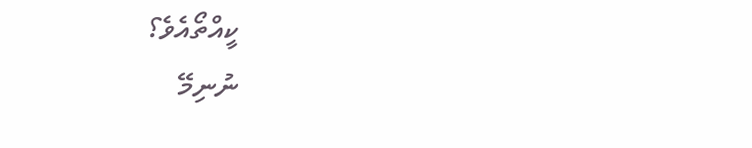ކީއްތޯއެވެ؟
ނުނިމޭ